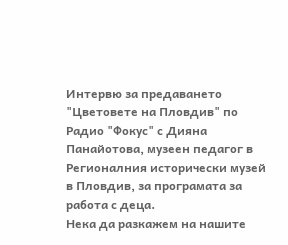Интервю за предаването "Цветовете на Пловдив" по Радио "Фокус" с Дияна Панайотова, музеен педагог в Регионалния исторически музей в Пловдив, за програмата за работа с деца.
Нека да разкажем на нашите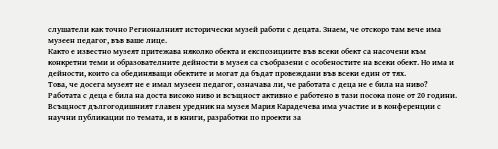слушатели как точно Регионалният исторически музей работи с децата. Знаем, че отскоро там вече има музеен педагог, във ваше лице.
Както е известно музеят притежава няколко обекта и експозициите във всеки обект са насочени към конкретни теми и образователните дейности в музея са съобразени с особеностите на всеки обект. Но има и дейности, които са обединяващи обектите и могат да бъдат провеждани във всеки един от тях.
Това, че досега музеят не е имал музеен педагог, означава ли, че работата с деца не е била на ниво?
Работата с деца е била на доста високо ниво и всъщност активно е работено в тази посока поне от 20 години. Всъщност дългогодишният главен уредник на музея Мария Карадечева има участие и в конференции с научни публикации по темата, и в книги, разработки по проекти за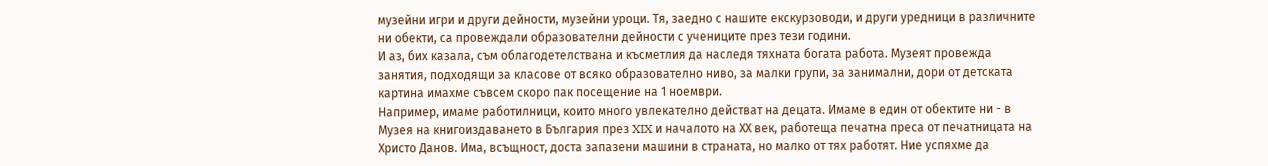музейни игри и други дейности, музейни уроци. Тя, заедно с нашите екскурзоводи, и други уредници в различните ни обекти, са провеждали образователни дейности с учениците през тези години.
И аз, бих казала, съм облагодетелствана и късметлия да наследя тяхната богата работа. Музеят провежда занятия, подходящи за класове от всяко образователно ниво, за малки групи, за занимални, дори от детската картина имахме съвсем скоро пак посещение на 1 ноември.
Например, имаме работилници, които много увлекателно действат на децата. Имаме в един от обектите ни - в Музея на книгоиздаването в България през XIX и началото на ХХ век, работеща печатна преса от печатницата на Христо Данов. Има, всъщност, доста запазени машини в страната, но малко от тях работят. Ние успяхме да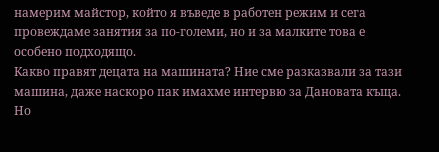намерим майстор, който я въведе в работен режим и сега провеждаме занятия за по-големи, но и за малките това е особено подходящо.
Какво правят децата на машината? Ние сме разказвали за тази машина, даже наскоро пак имахме интервю за Дановата къща. Но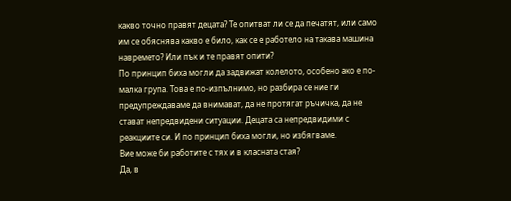какво точно правят децата? Те опитват ли се да печатят, или само им се обяснява какво е било, как се е работело на такава машина навремето? Или пък и те правят опити?
По принцип биха могли да задвижат колелото, особено ако е по-малка група. Това е по-изпълнимо, но разбира се ние ги предупреждаваме да внимават, да не протягат ръчичка, да не стават непредвидени ситуации. Децата са непредвидими с реакциите си. И по принцип биха могли, но избягваме.
Вие може би работите с тях и в класната стая?
Да, в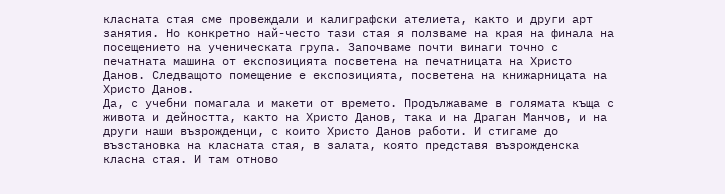класната стая сме провеждали и калиграфски ателиета, както и други арт занятия. Но конкретно най-често тази стая я ползваме на края на финала на посещението на ученическата група. Започваме почти винаги точно с печатната машина от експозицията посветена на печатницата на Христо Данов. Следващото помещение е експозицията, посветена на книжарницата на Христо Данов.
Да, с учебни помагала и макети от времето. Продължаваме в голямата къща с живота и дейността, както на Христо Данов, така и на Драган Манчов, и на други наши възрожденци, с които Христо Данов работи. И стигаме до възстановка на класната стая, в залата, която представя възрожденска класна стая. И там отново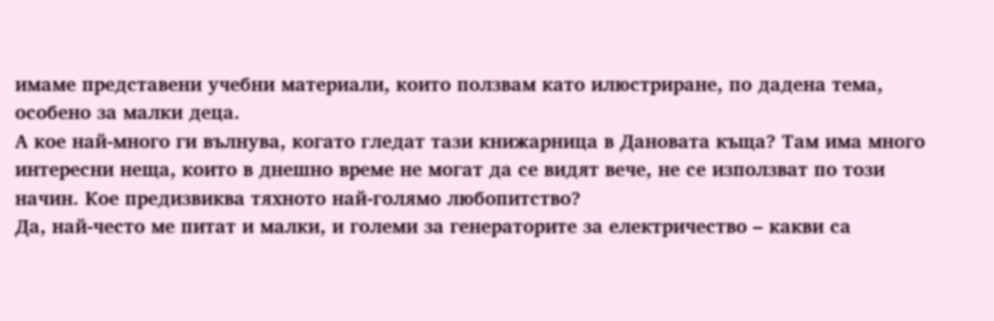имаме представени учебни материали, които ползвам като илюстриране, по дадена тема, особено за малки деца.
А кое най-много ги вълнува, когато гледат тази книжарница в Дановата къща? Там има много интересни неща, които в днешно време не могат да се видят вече, не се използват по този начин. Кое предизвиква тяхното най-голямо любопитство?
Да, най-често ме питат и малки, и големи за генераторите за електричество – какви са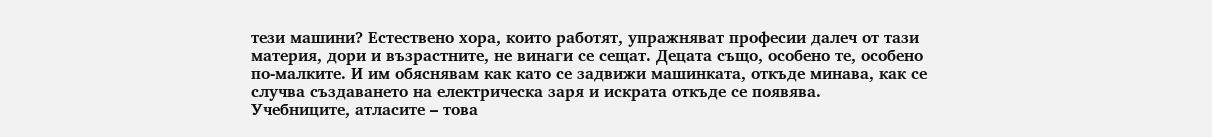тези машини? Естествено хора, които работят, упражняват професии далеч от тази материя, дори и възрастните, не винаги се сещат. Децата също, особено те, особено по-малките. И им обяснявам как като се задвижи машинката, откъде минава, как се случва създаването на електрическа заря и искрата откъде се появява.
Учебниците, атласите – това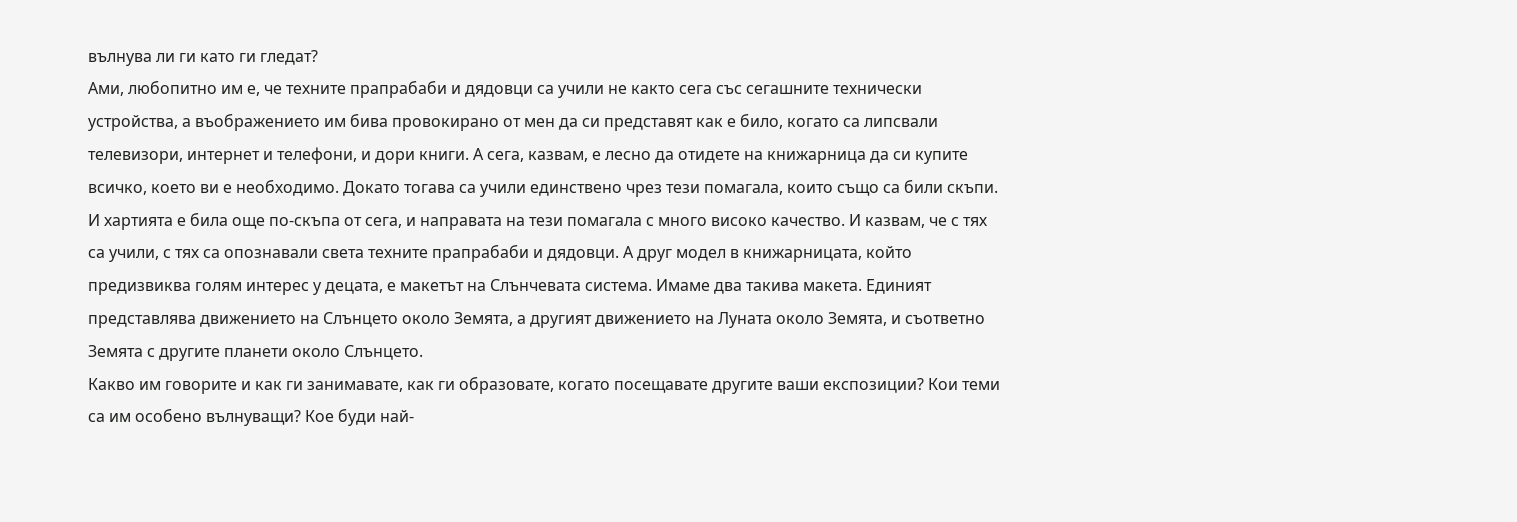вълнува ли ги като ги гледат?
Ами, любопитно им е, че техните прапрабаби и дядовци са учили не както сега със сегашните технически устройства, а въображението им бива провокирано от мен да си представят как е било, когато са липсвали телевизори, интернет и телефони, и дори книги. А сега, казвам, е лесно да отидете на книжарница да си купите всичко, което ви е необходимо. Докато тогава са учили единствено чрез тези помагала, които също са били скъпи. И хартията е била още по-скъпа от сега, и направата на тези помагала с много високо качество. И казвам, че с тях са учили, с тях са опознавали света техните прапрабаби и дядовци. А друг модел в книжарницата, който предизвиква голям интерес у децата, е макетът на Слънчевата система. Имаме два такива макета. Единият представлява движението на Слънцето около Земята, а другият движението на Луната около Земята, и съответно Земята с другите планети около Слънцето.
Какво им говорите и как ги занимавате, как ги образовате, когато посещавате другите ваши експозиции? Кои теми са им особено вълнуващи? Кое буди най-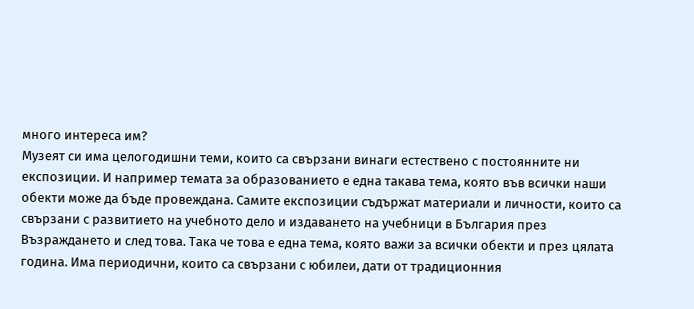много интереса им?
Музеят си има целогодишни теми, които са свързани винаги естествено с постоянните ни експозиции. И например темата за образованието е една такава тема, която във всички наши обекти може да бъде провеждана. Самите експозиции съдържат материали и личности, които са свързани с развитието на учебното дело и издаването на учебници в България през Възраждането и след това. Така че това е една тема, която важи за всички обекти и през цялата година. Има периодични, които са свързани с юбилеи, дати от традиционния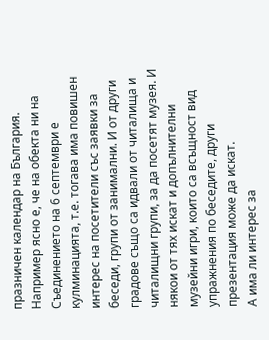празничен календар на България. Например ясно е, че на обекта ни на Съединението на 6 септември е кулминацията, т.е. тогава има повишен интерес на посетители със заявки за беседи, групи от занимални. И от други градове също са идвали от читалища и читалищни групи, за да посетят музея. И някои от тях искат и допълнителни музейни игри, които са всъщност вид упражнения по беседите, други презентация може да искат.
А има ли интерес за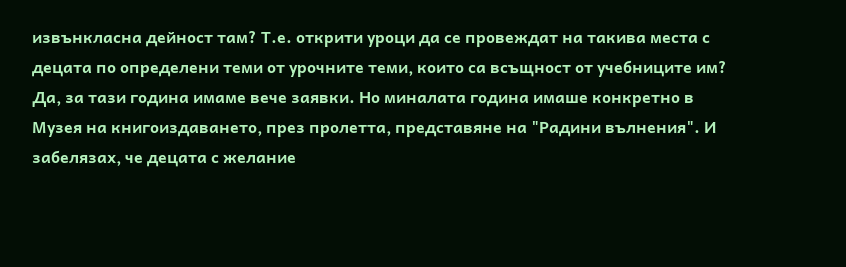извънкласна дейност там? Т.е. открити уроци да се провеждат на такива места с децата по определени теми от урочните теми, които са всъщност от учебниците им?
Да, за тази година имаме вече заявки. Но миналата година имаше конкретно в Музея на книгоиздаването, през пролетта, представяне на "Радини вълнения". И забелязах, че децата с желание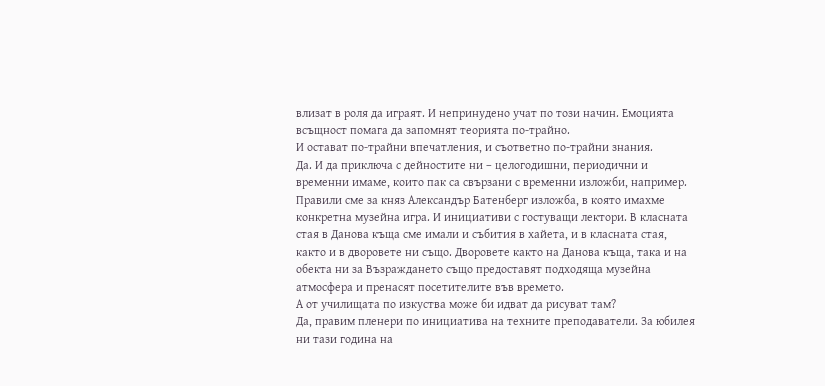влизат в роля да играят. И непринудено учат по този начин. Емоцията всъщност помага да запомнят теорията по-трайно.
И остават по-трайни впечатления, и съответно по-трайни знания.
Да. И да приключа с дейностите ни – целогодишни, периодични и временни имаме, които пак са свързани с временни изложби, например. Правили сме за княз Александър Батенберг изложба, в която имахме конкретна музейна игра. И инициативи с гостуващи лектори. В класната стая в Данова къща сме имали и събития в хайета, и в класната стая, както и в дворовете ни също. Дворовете както на Данова къща, така и на обекта ни за Възраждането също предоставят подходяща музейна атмосфера и пренасят посетителите във времето.
А от училищата по изкуства може би идват да рисуват там?
Да, правим пленери по инициатива на техните преподаватели. За юбилея ни тази година на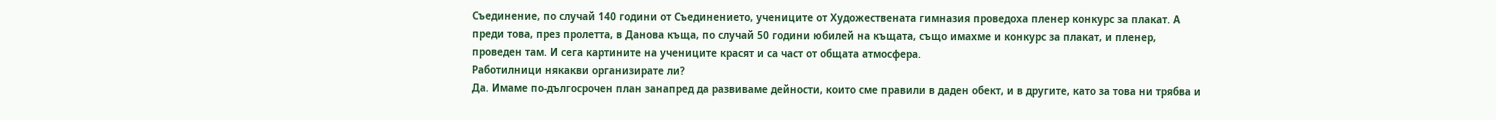Съединение, по случай 140 години от Съединението, учениците от Художествената гимназия проведоха пленер конкурс за плакат. А преди това, през пролетта, в Данова къща, по случай 50 години юбилей на къщата, също имахме и конкурс за плакат, и пленер, проведен там. И сега картините на учениците красят и са част от общата атмосфера.
Работилници някакви организирате ли?
Да. Имаме по-дългосрочен план занапред да развиваме дейности, които сме правили в даден обект, и в другите, като за това ни трябва и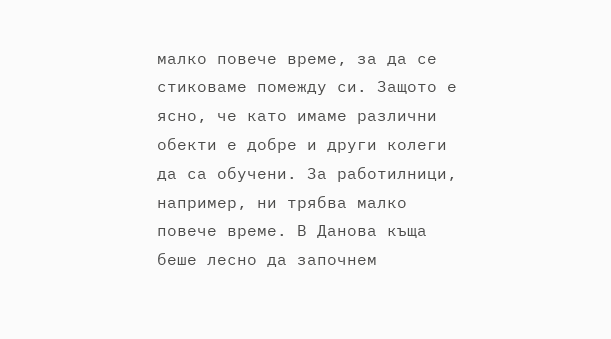малко повече време, за да се стиковаме помежду си. Защото е ясно, че като имаме различни обекти е добре и други колеги да са обучени. За работилници, например, ни трябва малко повече време. В Данова къща беше лесно да започнем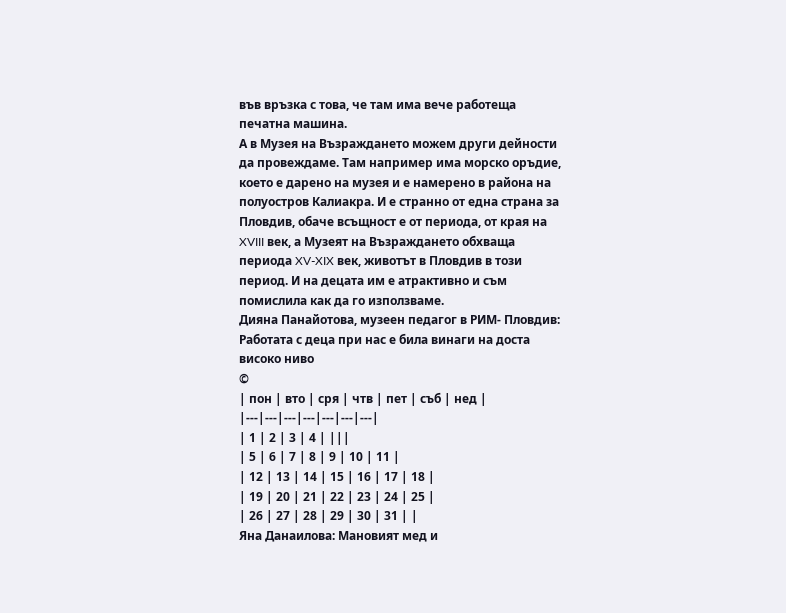във връзка с това, че там има вече работеща печатна машина.
А в Музея на Възраждането можем други дейности да провеждаме. Там например има морско оръдие, което е дарено на музея и е намерено в района на полуостров Калиакра. И е странно от една страна за Пловдив, обаче всъщност е от периода, от края на XVIII век, а Музеят на Възраждането обхваща периода XV-XIX век, животът в Пловдив в този период. И на децата им е атрактивно и съм помислила как да го използваме.
Дияна Панайотова, музеен педагог в РИМ- Пловдив: Работата с деца при нас е била винаги на доста високо ниво
©
| пон | вто | сря | чтв | пет | съб | нед |
|---|---|---|---|---|---|---|
| 1 | 2 | 3 | 4 | |||
| 5 | 6 | 7 | 8 | 9 | 10 | 11 |
| 12 | 13 | 14 | 15 | 16 | 17 | 18 |
| 19 | 20 | 21 | 22 | 23 | 24 | 25 |
| 26 | 27 | 28 | 29 | 30 | 31 | |
Яна Данаилова: Мановият мед и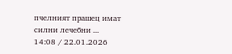пчелният прашец имат силни лечебни ...
14:08 / 22.01.2026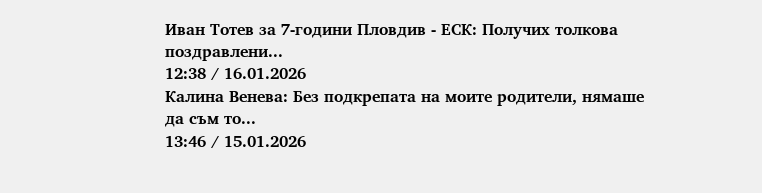Иван Тотев за 7-години Пловдив - ЕСК: Получих толкова поздравлени...
12:38 / 16.01.2026
Калина Венева: Без подкрепата на моите родители, нямаше да съм то...
13:46 / 15.01.2026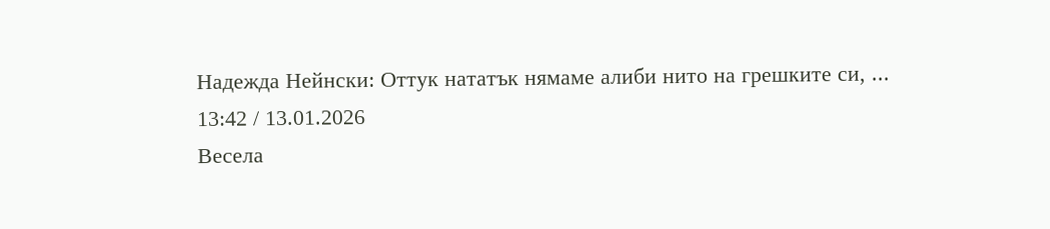Надежда Нейнски: Оттук нататък нямаме алиби нито на грешките си, ...
13:42 / 13.01.2026
Весела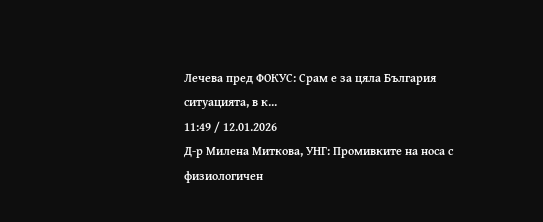Лечева пред ФОКУС: Срам е за цяла България ситуацията, в к...
11:49 / 12.01.2026
Д-р Милена Миткова, УНГ: Промивките на носа с физиологичен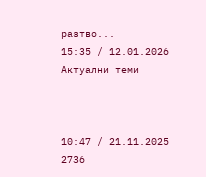разтво...
15:35 / 12.01.2026
Актуални теми



10:47 / 21.11.2025
2736